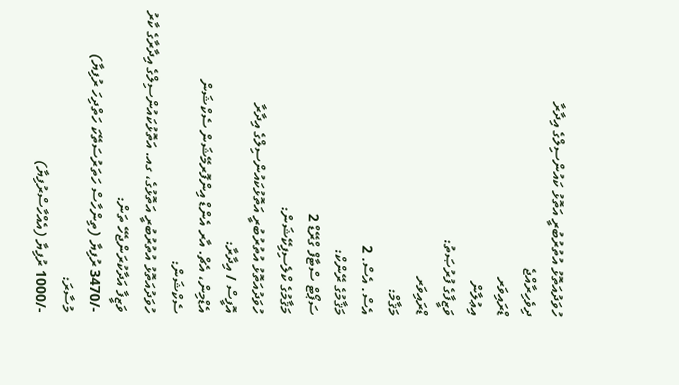ހުވަދުއަތޮޅު އުތުރުބުރީ އަތޮޅު ކައުންސިލްގެ އިދާރާ
ދިވެހިރާއްޖެ
ޑްރައިވަރ
އިޢުލާން
ވަޒީފާގެ ފުރުޞަތު:
ޑްރައިވަރ
މަޤާމް:
އެސް. އެސް. 2
މަޤާމުގެ ރޭންކް:
ސަޕޯޓް ސްޓާފް ގްރޭޑް 2
މަޤާމުގެ ކްލެސިފިކޭޝަން:
ހުވަދުއަތޮޅު އުތުރުބުރީ އަތޮޅުކައުންސިލްގެ އިދާރާ
އޮފީސް / އިދާރާ:
އެޑްމިން، އެޗް. އާރ އެންޑް އިންފޮރމޭޝަން ސެކްޝަން
ސެކްޝަން:
ހުވަދުއަތޮޅު އުތުރުބުރީ އަތޮޅުގެ، ގއ. އަތޮޅުކައުންސިލްގެ އިދާރާގެ ކާރު
ވަޒީފާ އަދާކުރަންޖެހޭ ތަން:
-/3470 ރުފިޔާ (ތިންހާސް ހަތަރުސަތޭކަ ހަތްދިހަ ރުފިޔާ)
މުސާރަ:
-/1000 ރުފިޔާ (އެއްހާސްރުފިޔާ)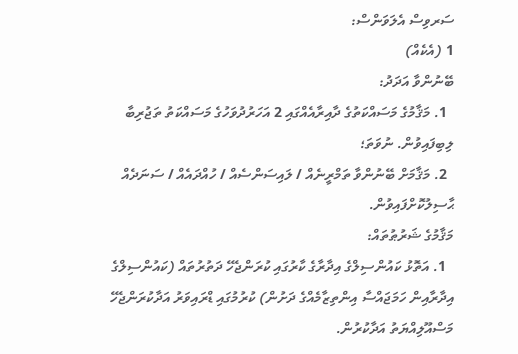ސަރވިސް އެލަވަންސް:
1 (އެކެއް)
ބޭނުންވާ އަދަދު:
  1. މަޤާމުގެ މަސައްކަތުގެ ދާއިރާއެއްގައި 2 އަހަރުދުވަހުގެ މަސައްކަތު ތަޖުރިބާ ލިބިފައިވުން. ނުވަތަ؛
  2. މަޤާމަށް ބޭނުންވާ ތަމްރީނެއް / ލައިސަންސެއް / ހުއްދައެއް / ސަނަދެއް ޙާސިލުކޮށްފައިވުން.
މަޤާމުގެ ޝަރުޠުތައް:
  1. އަތޮޅު ކައުންސިލްގެ އިދާރާގެ ކާރުގައި ކުރަންޖެހޭ ދަތުރުތައް (ކައުންސިލްގެ އިދާރާއިން ހަމަޖައްސާ އިންތިޒާމެއްގެ ދަށުން) ކުރުމުގައި ޑްރައިވަރު އަދާކުރަންޖެހޭ މަސްއޫލިއްޔަތު އަދާކުރުން.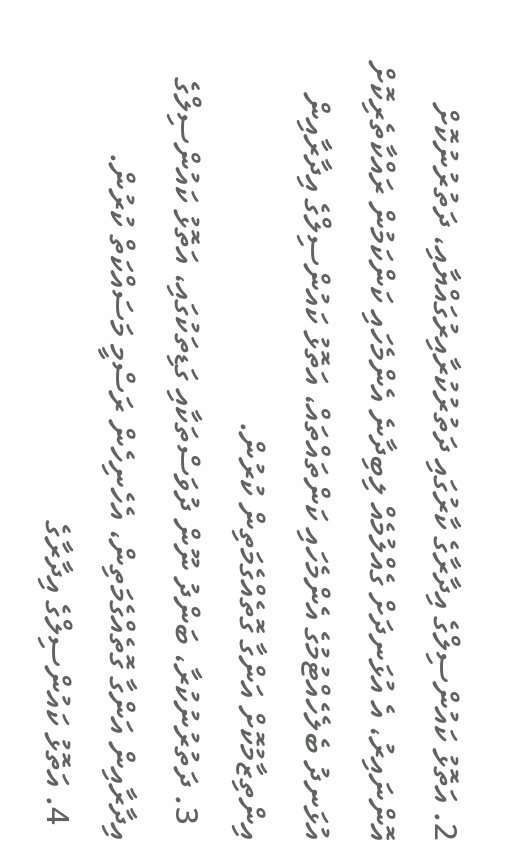2. އަތޮޅު ކައުންސިލްގެ އިދާރާގެ ކާރުގައި ދަތުރުކުރާއިރުގައްޔާއި، ދަތުރުނުކޮށް އޮންނައިރު، އެ އުޅަނދަށް ގެއްލުމެއް ލިބިދާނެ އެންމެހައި ކަންކަމުން ރައްކާތެރިކޮށް އުޅަނދު ބެލެހެއްޓުމުގެ އެންމެހައި ކަންތައްތައް، އަތޮޅު ކައުންސިލްގެ އިދާރާއިން އިންތިޒާމުކޮށް އަންގާ ގޮތެއްގެމަތިން ކުރުން.
  3. ދަތުރުނުކުރާ، ބަންދު ނޫން ދުވަސްތަކާއި ގަޑިތަކުގައި، އަތޮޅު ކައުންސިލްގެ އިދާރާއިން އަންގާ ގޮތެއްގެމަތިން، އެހެނިހެން ރަސްމީ މަސައްކަތް ކުރުން.
  4. އަތޮޅު ކައުންސިލްގެ އިދާރާގެ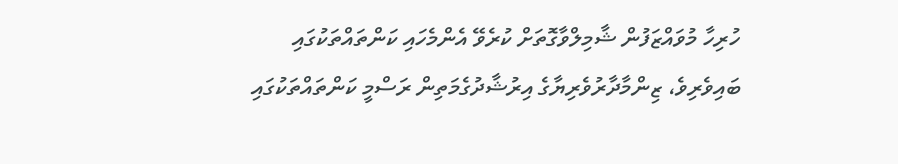ހުރިހާ މުވައްޒަފުން ޝާމިލްވާގޮތަށް ކުރެވޭ އެންމެހައި ކަންތައްތަކުގައި ބައިވެރިވެ، ޒިންމާދާރުވެރިޔާގެ އިރުޝާދުގެމަތިން ރަސްމީ ކަންތައްތަކުގައި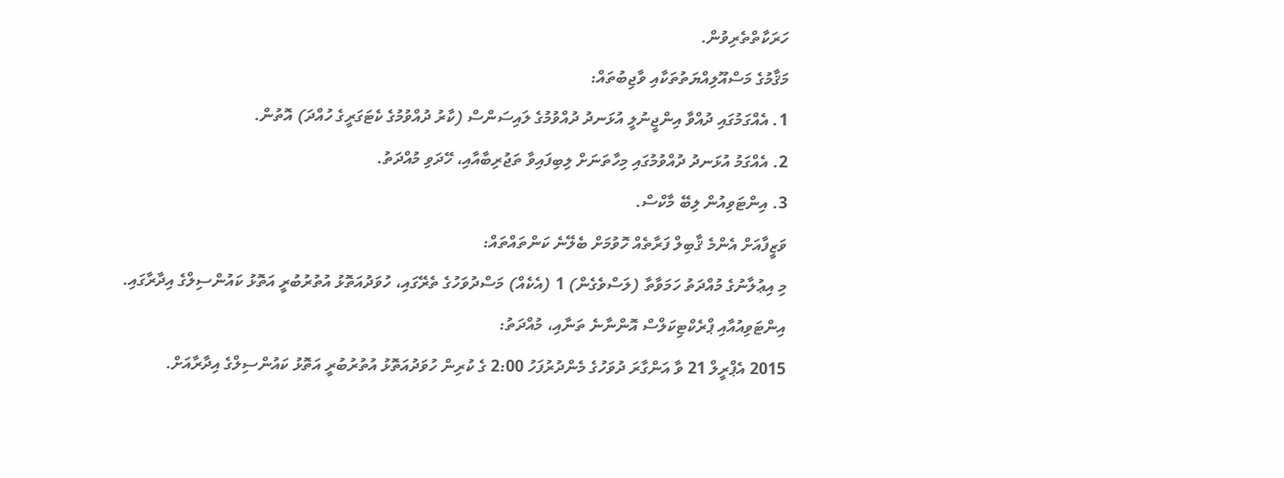ހަރަކާތްތެރިވުން.
މަޤާމުގެ މަސްއޫލިއްޔަތުތަކާއި ވާޖިބުތައް:
1. އެއްގަމުގައި ދުއްވާ އިންޖީނުލީ އުޅަނދު ދުއްވުމުގެ ލައިސަންސް (ކާރު ދުއްވުމުގެ ކެޓަގަރީގެ ހުއްދަ) އޮތުން.
2. އެއްގަމު އުޅަނދު ދުއްވުމުގައި މިހާތަނަށް ލިބިފައިވާ ތަޖުރިބާއާއި، ހޭދަވި މުއްދަތު.
3. އިންޓަވިއުން ލިބޭ މާކްސް.
ވަޒީފާއަށް އެންމެ ޤާބިލް ފަރާތެއް ހޮވުމަށް ބެލޭނެ ކަންތައްތައް:
މި އިޢުލާނުގެ މުއްދަތު ހަމަވާތާ (ލަސްވެގެން) 1 (އެކެއް) މަސްދުވަހުގެ ތެރޭގައި، ހުވަދުއަތޮޅު އުތުރުބުރީ އަތޮޅު ކައުންސިލްގެ އިދާރާގައި.
އިންޓަވިއުއާއި ޕްރެކްޓިކަލްސް އޮންނާނެ ތަނާއި، މުއްދަތު:
2015 އެޕްރީލް 21 ވާ އަންގާރަ ދުވަހުގެ މެންދުރުފަހު 2:00 ގެ ކުރިން ހުވަދުއަތޮޅު އުތުރުބުރީ އަތޮޅު ކައުންސިލްގެ އިދާރާއަށް.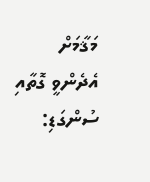މަޤާމަށް އެދެންވީ ގޮތާއި ސުންގަޑި: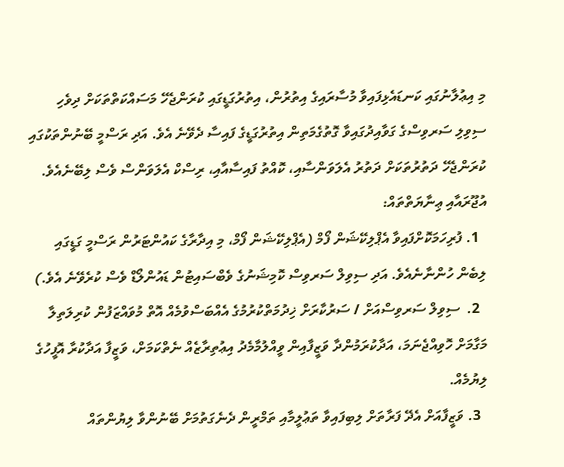މި އިޢުލާނުގައި ކަނޑައެޅިފައިވާ މުސާރައިގެ އިތުރުން، އިތުރުގަޑީގައި ކުރަންޖެހޭ މަސައްކަތްތަކަށް ދިވެހި ސިވިލި ސަރވިސްގެ ގަވާއިދުގައިވާ ގޮތުގެމަތިން އިތުރުގަޑީގެ ފައިސާ ދެވޭނެ އެވެ. އަދި ރަސްމީ ބޭނުންތަކުގައި ކުރަންޖެހޭ ދަތުރުތަކަށް ދަތުރު އެލަވަންސާއި، ކޮއްތު ފައިސާއާއި، ރިސްކް އެލަވަންސް ވެސް ލިބޭނެއެވެ.
އުޖޫރައާއި ޢިނާޔަތްތައް:
  1. ފުރިހަމަކޮށްފައިވާ އެޕްލިކޭޝަން ފޯމް (އެޕްލިކޭޝަން ފޯމް، މި އިދާރާގެ ކައުންޓަރުން ރަސްމީ ގަޑީގައި ލިބެން ހުންނާނެއެވެ. އަދި ސިވިލް ސަރވިސް ކޮމިޝަނުގެ ވެބްސައިޓުން ޑައުންލޯޑް ވެސް ކުރެވޭނެ އެވެ.)
  2.  ސިވިލް ސަރވިސްއަށް / ސަރުކާރަށް ޚިދުމަތްކުރުމުގެ އެއްބަސްވުމެއް އޮތް މުވައްޒަފުން ކުރިލަތިލާ މަގާމަށް ހޮވިއްޖެނަމަ، އަދާކުރަމުންދާ ވަޒީފާއިން ވީއްލުމާމެދު އިޢުތިރާޒެއް ނެތްކަމަށް، ވަޒީފާ އަދާކުރާ އޮފީހުގެ ލިޔުމެއް.
  3. ވަޒީފާއަށް އެދޭ ފަރާތަށް ލިބިފައިވާ ތަޢުލީމާއި ތަމްރީން ދެނެގަތުމަށް ބޭނުންވާ ލިޔުންތައް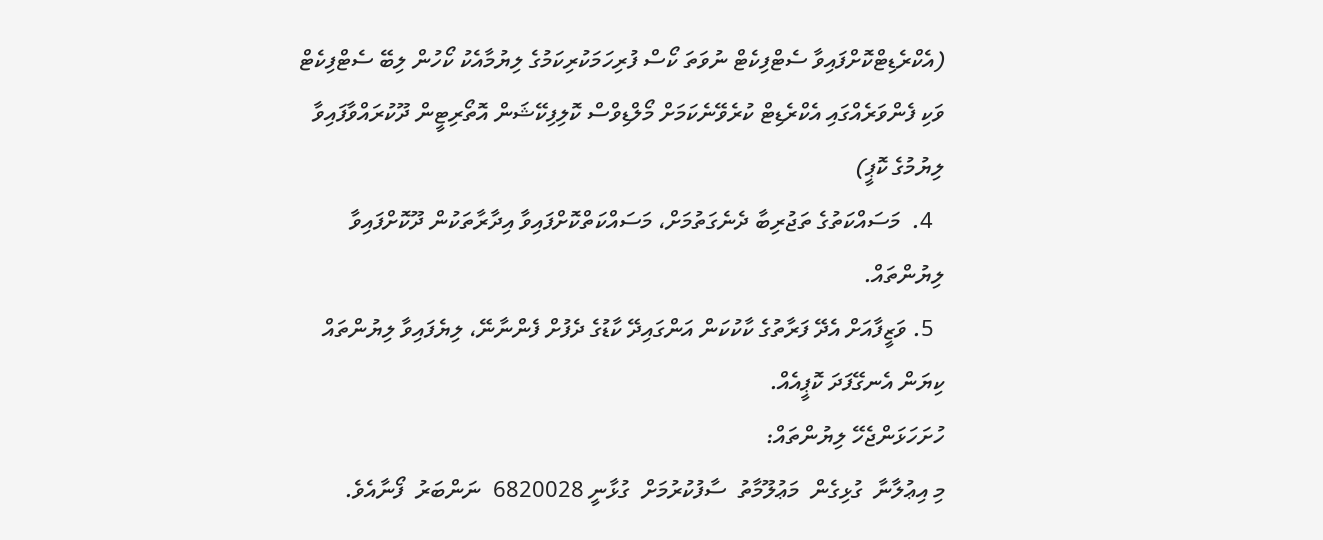(އެކްރެޑިޓްކޮށްފައިވާ ސެޓްފިކެޓް ނުވަތަ ކޯސް ފުރިހަމަކުރިކަމުގެ ލިޔުމާއެކު ކޯހުން ލިބޭ ސެޓްފިކެޓް ވަކި ފެންވަރެއްގައި އެކްރެޑިޓް ކުރެވޭނެކަމަށް މޯލްޑިވްސް ކޮލިފިކޭޝަން އޮތޯރިޓީން ދޫކުރައްވާފައިވާ ލިޔުމުގެ ކޮޕީ)
  4.  މަސައްކަތުގެ ތަޖުރިބާ ދެނެގަތުމަށް، މަސައްކަތްކޮށްފައިވާ އިދާރާތަކުން ދޫކޮށްފައިވާ ލިޔުންތައް.
  5. ވަޒީފާއަށް އެދޭ ފަރާތުގެ ކާކުކަން އަންގައިދޭ ކާޑުގެ ދެފުށް ފެންނާނޭ، ލިޔެފައިވާ ލިޔުންތައް ކިޔަން އެނގޭފަދަ ކޮޕީއެއް.
ހުށަހަޅަންޖެހޭ ލިޔުންތައް:
މި އިޢުލާނާ  ގުޅިގެން  މަޢުލޫމާތު  ސާފުކުރުމަށް  ގުޅާނީ 6820028  ނަންބަރު  ފޯނާއެވެ.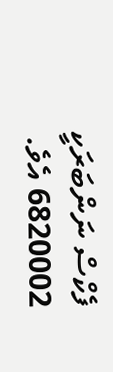ފެކްސް ނަންބަރަކީ 6820002 އެވެ.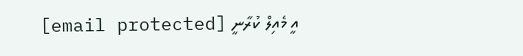އީ މެއިލް ކުރާނީ [email protected]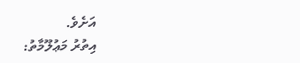އަށެވެ.
އިތުރު މަޢުލޫމާތު: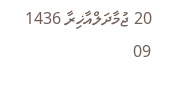20 ޖުމާދަލްއާޚިރާ 1436
09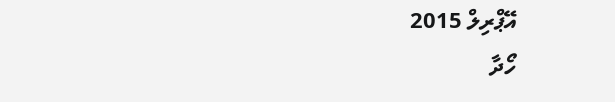އޭޕްރިލް 2015
ހޯދާ